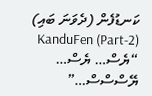ކަނޑުފެން (ދެވަނަ ބައި) KanduFen (Part-2)
“ޔެސް… ޔެސް… ޔޭސްސްސް…”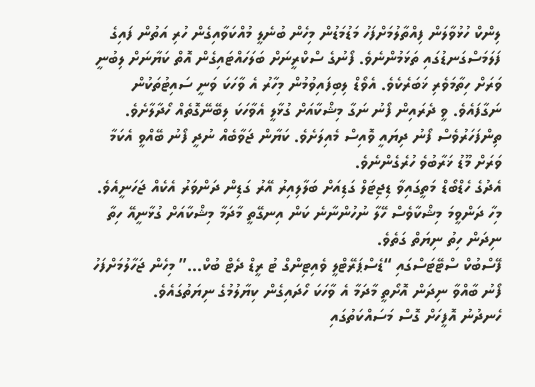ލިންކް ހުޅުވާލަން ފިއްތާލުމަށްފަހު މަޑުމަޑުން މިހެން ބުނެލީ މުއްކަވާއިގެން ހުރި އަތުން ފައިގެ ފަލަމަސްގަނޑުގައި ތަޅަމުންނެވެ. ފޯނުގެ ސްކްރީނަށް ބަލަހައްޓައިގެން އޮތް ކަޔާނަށް ލިބުނީ ވަރަށް ހިތާމަވެރި ޚަބަރެކެވެ. އެވޯޑް ލިބިފައިވުމުން މިހާރު އެ ވާހަކަ ވަނީ ސައިޓުތަކުން ނަގާފައެވެ. ވީ ދެރައިން ފޯނު ނަގާ މިޝްކާއަށް ގުޅާލީ އެވާހަކަ ލިބޭނޭގޮތެއް ހޯދާލާށެވެ.
ތިންފަހަރުވެސް ފޯނު ދިޔައީ ވޮއިސް މެއިލަށެވެ. ކަޔާން ޖަވާބެއް ނުދީ ފޯނު ބޭއްވީ އެކަމާ ވަރަށް މޫޑު ޚަރާބުވެ ހުރެގެންނެވެ.
އެދުގެ ހެޑްބޯޑް މަތީގައިވާ ޑިޖިޓަލް ގަޑިއަށް ބަލާލިއިރު އޭރު ގަޑިން ދަންވަރު އެކެއް ޖަހަނީއެވެ. މިހާ ދަންވީމަ މިޝްކާވެސް ހޭލާ ނުހުންނާނެ ކަން އިނގޭތީ މާދަމާ މިޝްކާއަށް ގުޅާނީއޭ ހިތާ ނިދަން ހިތު ނިޔަތް ގަތެވެ.
ފޭސްބުކް ސްޓޭޓަސްގައި “ޑެސްޕަރޭޓްލީ ވެއިޓިންގް ޓު ރީޑް ދެޓް ބުކް…” މިހެން ޖަހާލުމަށްފަހު ފޯނު ބާއްވާ ނިދަން އޮށޯތީ މާދަމާ އެ ވާހަކަ ހޯދައިގެން ކިޔާލުމުގެ ނިޔަތުގައެވެ.
ހެނދުނު އޮފީހަށް ގޮސް މަސައްކަތުގައި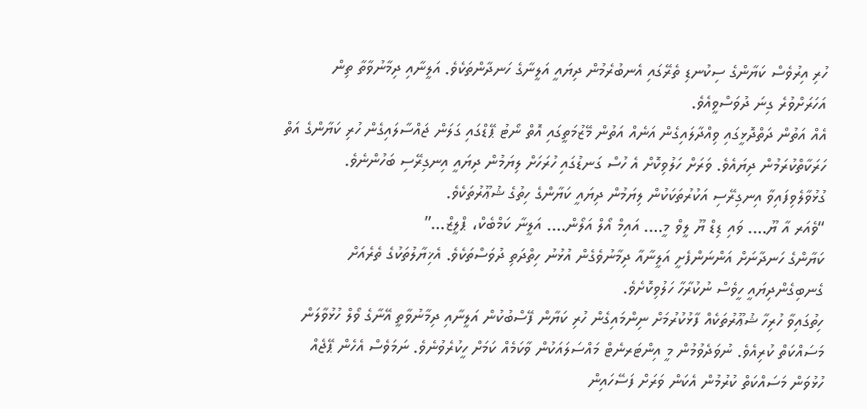ހުރި އިރުވެސް ކަޔާންގެ ސިކުނޑި ތެރޭގައި އެނބުރެމުން ދިޔައީ އަލީނާގެ ހަނދާންތަކެވެ. އަލީނާއި ދިމާނުވާތާ ތިން އަހަރަށްވުރެ ގިނަ ދުވަސްވީއެވެ.
އެއް އަތުން ދަތްދޮޅީގައި ވިއްދާލައިގެން އަނެއް އަތުން މޭޒުމަތީގައި އޮތް ނޯޓު ޕޭޑްގައި ގަލަން ޖައްސާލައިގެން ހުރި ކަޔާންގެ އަތް ހަރަކާތްކުރަމުން ދިޔައެވެ. ވަރަށް ހަލުވިކޮށް އެ ހުސް ގަނޑުގައި ހުރަހަށް ލިޔަމުން ދިޔައީ އިނގިރޭސި ބަހުންނެވެ. ގުޅުވާލެވިފައިވާ އިނގިރޭސި އަކުރުތަކަކުން ލިޔަމުން ދިޔައީ ކަޔާންގެ ހިތުގެ ޝުޢޫރުތަކެވެ.
“ވެއަރ އާ ޔޫ…. ވައި ޑިޑް ޔޫ ލީވް މީ…. އައިމް އޯލް އަލޯން…. އަލީނާ ކަމްބެކް، ޕްލީޒް…”
ކަޔާންގެ ހަނދާނަށް އަންނަންފެށީ އަލީނާއާ ދިމާނުވެގެން އުޅުނު ހިތްދަތި ދުވަސްތަކެވެ. އެޚިޔާލުތަކުގެ ތެރެއަށް ގެނބިގެންދިޔައީ ހީވެސް ނުކުރާހާ ހަލުވިކޮށެވެ.
ހިތުގައިވާ ހުރިހާ ޝުޢޫރުތަކެއް ފާޅުކުރުމަށް ނިންމައިގެން ހުރި ކަޔާން ފޭސްބުކުން އަލީނާއި ދިމާނުވާތީ އޭނާގެ ވޯލް ހުޅުވާލަން މަސައްކަތް ކުރިއެވެ. ނުވަދެވުމުން މީ އިންޓަރނެޓް މައްސަލައަކުން ވާކަމެއް ކަމަށް ހީކުރެވުނެވެ. ނަމަވެސް އެހެން ޕޭޖެއް ހުޅުވަން މަސައްކަތް ކުރުމުން އެކަން ވަރަށް ފަސޭހައިން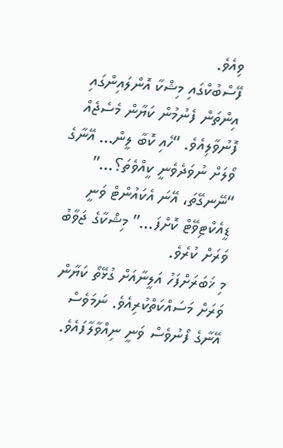ވިއެވެ.
ފޭސްބުކްގައި މިޝްކާ އޮންލައިންގައި އިންތަން ފެނުމުން ކަޔާން މެސެޖެއް ފޮނުވާލިއެވެ. “ހެއި ކޮބާ ލީން… އޭނާގެ ވޯލަށް ނުވަދެވެނީ ކީއްވެތަ؟…”
“ނޭނގޭތަ، އޭނަ އެކައުންޓް ވަނީ ޑީއެކްޓިވޭޓް ކޮށްފަ…” މިޝްކާގެ ޖަވާބު ވަރަށް ކުރެވެ.
މި ޚަބަރަށްފަހު އަލީނާއަށް ގުޅޭތޯ ކަޔާން ވަރަށް މަސައްކަތްކުރިއެވެ. ނަމަވެސް އޭނާގެ ފޯނުވެސް ވަނީ ނިއްވާލާފައެވެ.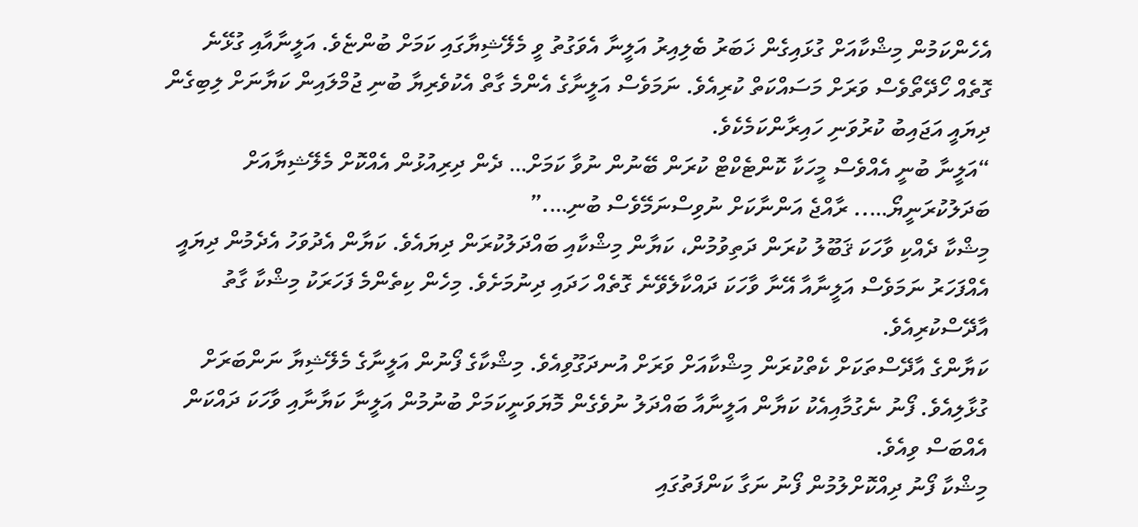އެހެންކަމުން މިޝްކާއަށް ގުޅައިގެން ޚަބަރު ބެލިއިރު އަލީނާ އެވަގުތު ވީ މެލޭޝިޔާގައި ކަމަށް ބުންޏެވެ. އަލީނާއާއި ގުޅޭނެ ގޮތެއް ހޯދޭތޯވެސް ވަރަށް މަސައްކަތް ކުރިއެވެ. ނަމަވެސް އަލީނާގެ އެންމެ ގާތް އެކުވެރިޔާ ބުނި ޖުމްލައިން ކަޔާނަށް ލިބިގެން ދިޔައީ އަޖައިބު ކުރުވަނި ހައިރާންކަމެކެވެ.
“އަލީނާ ބުނީ އެއްވެސް މީހަކާ ކޮންޓެކްޓް ކުރަން ބޭނުން ނުވާ ކަމަށް… ދެން ދިރިއުޅުން އެއްކޮށް މެލޭޝިޔާއަށް ބަދަލުކުރަނީޔޯ….. ރާއްޖެ އަންނާކަށް ނުވިސްނަމޭވެސް ބުނި….”
މިޝްކާ ދެއްކި ވާހަކަ ޤަބޫލު ކުރަން ދަތިވުމުން، ކަޔާން މިޝްކާއި ބައްދަލުކުރަން ދިޔައެވެ. ކަޔާން އެދުވަހު އެދެމުން ދިޔައީ އެއްފަހަރު ނަމަވެސް އަލީނާއާ އޭނާ ވާހަކަ ދައްކާލެވޭނެ ގޮތެއް ހަދައި ދިނުމަށެވެ. މިހެން ކިތެންމެ ފަހަރަކު މިޝްކާ ގާތު އާދޭސްކުރިއެވެ.
ކަޔާންގެ އާދޭސްތަކަށް ކެތްކުރަން މިޝްކާއަށް ވަރަށް އުނދަގޫވިއެވެ. މިޝްކާގެ ފޯނުން އަލީނާގެ މެލޭޝިޔާ ނަންބަރަށް ގުޅާލިއެވެ. ފޯނު ނެގުމާއިއެކު ކަޔާން އަލީނާއާ ބައްދަލު ނުވެގެން މޮޔަވަނީކަމަށް ބުނުމުން އަލީނާ ކަޔާނާއި ވާހަކަ ދައްކަން އެއްބަސް ވިއެވެ.
މިޝްކާ ފޯނު ދިއްކޮށްލުމުން ފޯނު ނަގާ ކަންފަތުގައި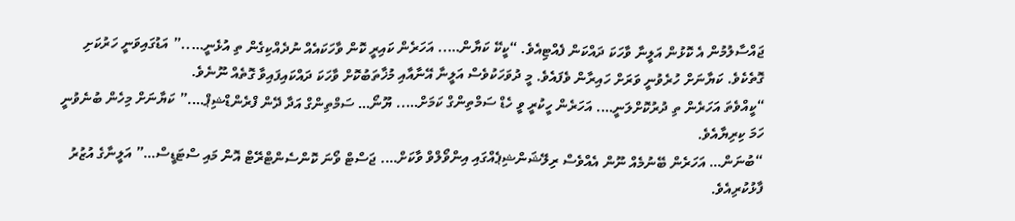ޖައްސާލުމުން އެ ކޮޅުން އަލީނާ ވާހަކަ ދައްކަން ފެއްޓިއެވެ. “ކީކޭ ކަޔާން….. އަހަރެން ކައިރީ ކޮން ވާހަކައެއް ނުދެއްކިގެން ތި އުޅެނީ…..” އަޑުގައިވަނީ ހަރުކަށި ގޮތެކެވެ. ކަޔާނަށް ހުރެވުނީ ވަރަށް ހައިރާން ވެފައެވެ. މީ ދުވަހަކުވެސް އަލީނާ އޭނާއާއި މުޚާތަބުކޮށް ވާހަކަ ދައްކައިފައިވާ ގޮތެއް ނޫނެވެ.
“ކީއްވެތަ އަހަރެން ތި ދުރުކޮށްލަނީ…. އަހަރެން ހީކުރީ ވީ ހެޑް ސަމްތިންގް ކަމަށް….. ޔޫނޯ… ސަމްތިންގް އަދާ ދޭން ފްރެންޑްޝިޕް….” ކަޔާނަށް މިހެން ބުނެވުނީ ހަމަ ކިރިޔާއެވެ.
“ބުނަން… އަހަރެން ބޭނުމެއް ނޫން އެއްވެސް ރިލޭޝަންޝިޕެއްގައި އިންވޯލްވް ވާކަށް…. ޖަސްޓް ވޯނަ ކޮންސެންޓްރޭޓް އޮން މައި ސްޓަޑީސް…” އަލީނާގެ އުޒުރު ފާޅުކުރިއެވެ.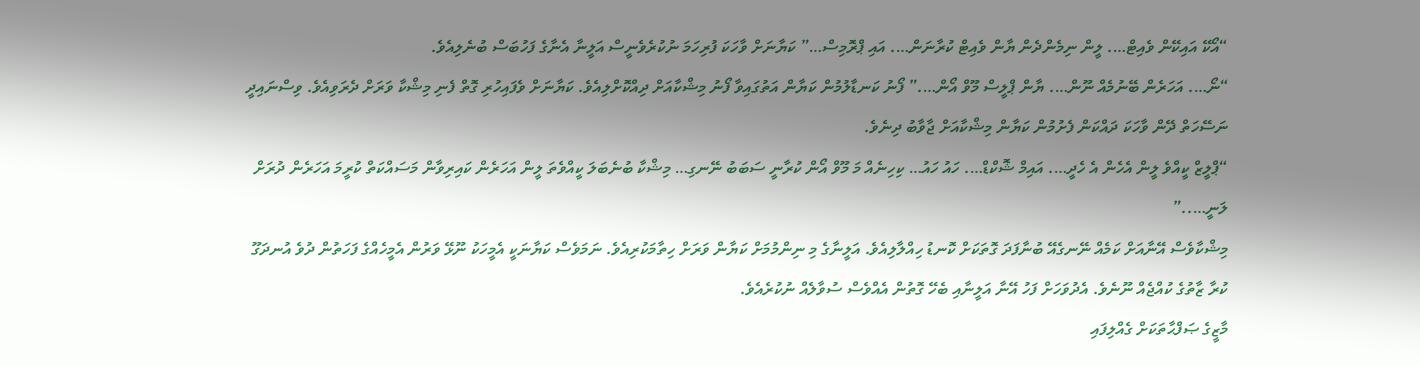“އޯކޭ އައިކޭން ވެއިޓް…. ލީން ނިމެންދެން ޔާން ވެއިޓް ކުރާނަން…. އައި ޕްރޮމިސް…” ކަޔާނަށް ވާހަކަ ފުރިހަމަ ނުކުރެވެނީސް އަލީނާ އެނާގެ ފަހުބަސް ބުނެލިއެވެ.
“ނޯ…. އަހަރެން ބޭނުމެއް ނޫން…. ޔާން ޕްލީސް މޫވް އޯން….” ފޯނު ކަނޑާލުމުން ކަޔާން އަތުގައިވާ ފޯނު މިޝްކާއަށް ދިއްކޮށްލިއެވެ. ކަޔާނަށް ވެފައިހުރި ގޮތް ފެނި މިޝްކާ ވަރަށް ދެރަވިއެވެ. ވިސްނައިދީ ނަސޭހަތް ދޭން ވާހަކަ ދައްކަން ފެށުމުން ކަޔާން މިޝްކާއަށް ޖާވާބު ދިނެވެ.
“ޕްލީޒް ކީއްވެ ލީން އެހެން އެ ހެދީ…. އައިމް ޝޮކްޑް…. ހައު ހައު… ކިހިނެއް މަ މޫވް އޯން ކުރާނީ ސަބަބު ނޭނގި… މިޝްކާ ބުނެބަލަ ކީއްވެތަ ލީން އަހަރެން ކައިރިވާން މަސައްކަތް ކުރީމަ އަހަރެން ދުރަށް ލަނީ…..”
މިޝްކާވެސް އޭނާއަށް ކަމެއް ނޭނގެއޭ ބުނާފަދަ ގޮތަކަށް ކޮނޑު ހިއްލާލިއެވެ. އަލީނާގެ މި ނިންމުމަށް ކަޔާން ވަރަށް ހިތާމަކުރިއެވެ. ނަމަވެސް ކަޔާނަކީ އެމީހަކު ނޫޅޭ ވަރުން އެމީހެއްގެ ފަހަތުން ދުވެ އުނދަގޫ ކުރާ ޒާތުގެ ކުއްޖެއް ނޫނެވެ. އެދުވަހަށް ފަހު އޭނާ އަލީނާއި ބެހޭ ގޮތުން އެއްވެސް ސުވާލެއް ނުކުރެއެވެ.
މާޒީގެ ޞަފްޙާތަކަށް ގެއްލިފައި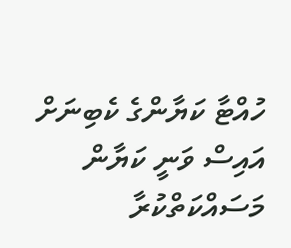ހުއްޓާ ކަޔާންގެ ކެބިނަށް އައިސް ވަނީ ކަޔާން މަސައްކަތްކުރާ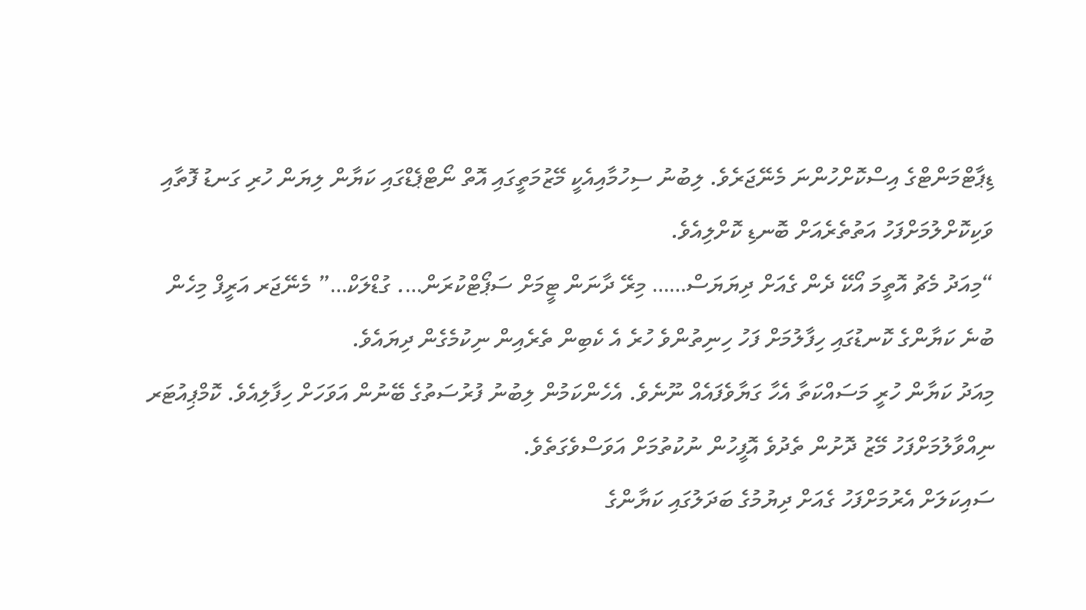ޑިޕާޓްމަންޓްގެ އިސްކޮށްހުންނަ މެނޭޖަރެވެ. ލިބުނު ސިހުމާއިއެކީ މޭޒުމަތީގައި އޮތް ނޯޓްޕެޑްގައި ކަޔާން ލިޔަން ހުރި ގަނޑު ފޮތާއި ވަކިކޮށްލުމަށްފަހު އަތުތެރެއަށް ބޮނޑި ކޮށްލިއެވެ.
“މިއަދު މެޗު އޮތީމަ އޯކޭ ދެން ގެއަށް ދިޔަޔަސް…… މިރޭ ދާނަން ޓީމަށް ސަޕޯޓްކުރަން…. ގުޑްލަކް…” މެނޭޖަރ އަރީފް މިހެން ބުނެ ކަޔާންގެ ކޮނޑުގައި ހިފާލުމަށް ފަހު ހިނިތުންވެ ހުރެ އެ ކެބިން ތެރެއިން ނިކުމެގެން ދިޔައެވެ.
މިއަދު ކަޔާން ހުރީ މަސައްކަތާ އެހާ ގަޔާވެފައެއް ނޫނެވެ. އެހެންކަމުން ލިބުނު ފުރުސަތުގެ ބޭނުން އަވަހަށް ހިފާލިއެވެ. ކޮމްޕިއުޓަރ ނިއްވާލުމަށްފަހު މޭޒު ދޮށުން ތެދުވެ އޮފީހުން ނުކުތުމަށް އަވަސްވެގަތެވެ.
ސައިކަލަށް އެރުމަށްފަހު ގެއަށް ދިޔުމުގެ ބަދަލުގައި ކަޔާންގެ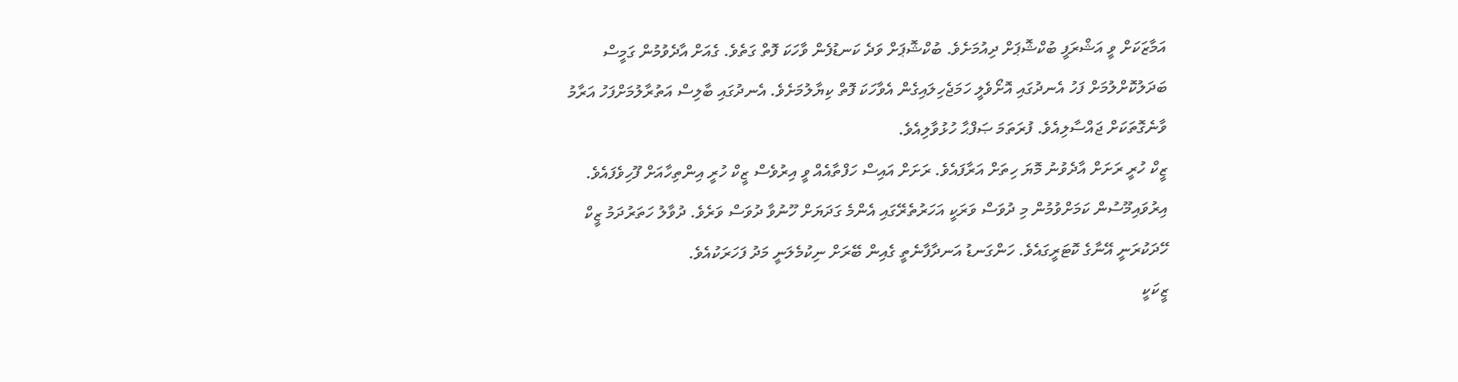އަމާޒަކަށް ވީ އަޝްރަފީ ބުކްޝޮޕަށް ދިއުމަށެވެ. ބުކްޝޮޕަށް ވަދެ ކަނޑުފެން ވާހަކަ ފޮތް ގަތެވެ. ގެއަށް އާދެވުމުން ގަމީސް ބަދަލުކޮށްލުމަށް ފަހު އެނދުގައި އޮށޯވެލީ ހަމަޖެހިލައިގެން އެވާހަކަ ފޮތް ކިޔާލުމަށެވެ. އެނދުގައި ބާލިސް އަތުރާލުމަށްފަހު އަރާމު ވާނެގޮތަކަށް ޖައްސާލިއެވެ. ފުރަތަމަ ޞަފްޙާ ހުޅުވާލިއެވެ.
ޒީކް ހުރީ ރަށަށް އާދެވުނު މޮޔަ ހިތަށް އަރާފައެވެ. ރަށަށް އައިސް ހަފްތާއެއް ވީ އިރުވެސް ޒީކް ހުރީ އިންތިހާއަށް ފޫހިވެފައެވެ. އިރުވައިމޫސުން ކަމަށްވުމުން މި ދުވަސް ވަރަކީ އަހަރުތެރޭގައި އެންމެ ގަދަޔަށް ހޫނުވާ ދުވަސް ވަރެވެ. ދުވާލު ހަތަރުދަމު ޒީކް ހޭދަކުރަނީ އޭނާގެ ކޮޓަރީގައެވެ. ހަންގަނޑު އަނދާފާނެތީ ގެއިން ބޭރަށް ނިކުމެލަނީ މަދު ފަހަރަކުއެވެ.
ޒީކަކީ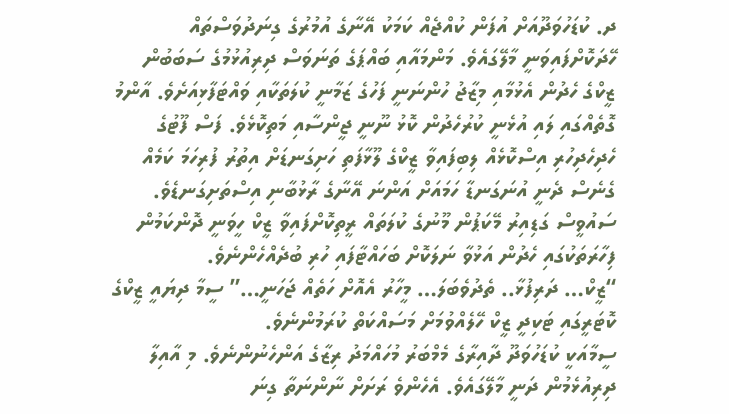ދ. ކުޑަހުވަދޫއަށް އުފަން ކުއްޖެއް ކަމަކު އޭނާގެ އުމުރުގެ ގިނަދުވަސްތައް ހޭދަކޮށްފައިވަނީ މާލޭގައެވެ. މަންމައާއި ބައްޕަގެ ތަނަވަސް ދިރިއުޅުމުގެ ސަބަބުން ޒީކްގެ ހެދުން އެޅުމާއި މިޒާޖު ހުންނަނީ ފަހުގެ ޒަމާނީ ކުލަތަކާއި ވައްޓަފާޅިއަށެވެ. އާންމު ގޮތެއްގައި ލައި އުޅެނީ ކުރުހެދުން ކޮޅު ނޫނީ ޖީންސާއި މަތިކޮޅެވެ. ފަސް ފޫޓުގެ ހެދިހެދިހުރި އިސްކޮޅެއް ލިބިފައިވާ ޒީކްގެ ލޫޅާފަތި ހަށިގަނޑަށް އިތުރު ފުރިހަމަ ކަމެއް ގެނެސް ދެނީ އުނަގަނޑާ ހަމައަށް އަންނަ އޭނާގެ ރާޅުބާނި އިސްތަށިގަނޑެވެ. ސައުވީސް ގަޑިއިރު މޭކަޕުން މޫނުގެ ކުލަތައް ރީތިކޮށްފައިވާ ޒީކް ހީވަނީ ދޮންކަމުން ފިހާރަތަކުގައި ހެދުން އަޅުވާ ނަލަކޮށް ބަހައްޓާފައި ހުރި ބުދެއްހެންނެވެ.
“ޒީކް… ދަރިފުޅާ.. ތެދުވެބަލަ… މީހާރު އެއޮށް ހަތެއް ޖަހަނީ…” ސީމާ ދިޔައީ ޒީކްގެ ކޮޓަރީގައި ޓަކިދީ ޒީކް ހޭލެއްވުމަށް މަސައްކަތް ކުރަމުންނެވެ.
ސީމާއަކީ ކުޑަހުވަދޫ ދާއިރާގެ މެމްބަރު މުހައްމަދު ރިޒާގެ އަންހެނުންނެވެ. މި އާއިލާ ދިރިއުޅެމުން ދަނީ މާލޭގައެވެ. އެހެންވެ ރަށަށް ނާންނަތާ ގިނަ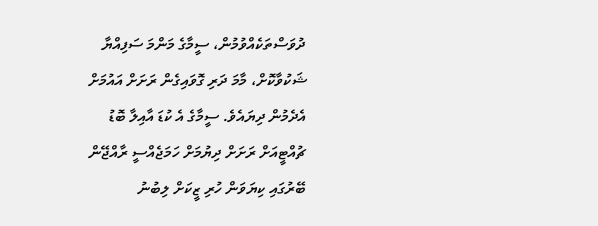ދުވަސްތަކެއްވުމުން، ސީމާގެ މަންމަ ސަފިއްޔާ ޝަކުވާކޮށް، މާމަ ދަރި ގޮވައިގެން ރަށަށް އައުމަށް އެދެމުން ދިޔައެވެ. ސީމާގެ އެ ކުޑަ އާއިލާ ބޮޑު ޗުއްޓީއަށް ރަށަށް ދިޔުމަށް ހަމަޖެއްސީ ރާއްޖޭން ބޭރުގައި ކިޔަވަން ހުރި ޒީކަށް ލިބުނު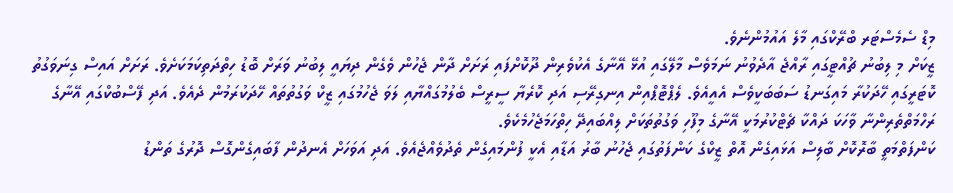މިޑް ސެމެސްޓަރ ބްރޭކްގައި މާލެ އައުމުންނެވެ.
ޒީކަށް މި ލިބުނު ޗުއްޓީގައި ރާއްޖެ އާދެވުނު ނަމަވެސް މާލޭގައި އުޅޭ އޭނާގެ އެކުވެރިން ދޫކޮށްފައި ރަށަށް ދާން ޖެހުން ވެގެން ދިޔައީ ލިބުނު ވަރަށް ބޮޑު ހިތްދަތިކަމަކަށެވެ. ރަށަށް އައިސް ގިނަވަގުތު ކޮޓަރީގައި ހޭދަކުރާ މައިގަނޑު ސަބަބަކީވެސް އެއީއެވެ. ލެޕްޓޮޕްއިން އިނގިރޭސި އަދި ކޮރެޔާ ސީރީސް ބެލުމުގައްޔާއި ލަވަ ޖެހުމުގައި ޒީކް ވަގުތުތައް ހޭދަކުރަމުން ދެއެވެ. އަދި ފޭސްބުކްގައި އޭނާގެ ރަހްމަތްތެރިންނާ ވާހަކަ ދައްކާ ޗެޓްކުރުމަކީ އޭނާގެ މިފޫހި ވަގުތުތަކަށް ލިއްބައިދޭ ހިތްހަމަޖެހުމެކެވެ.
ކަންފަތްމަތީ ބާރޮކޮށް ބާލިސް އަޅައިގެން އޮތް ޒީކްގެ ކަންފަތުގައި ޖެހުނު ބާރު އަޑާއި އެކީ ފުންމައިގެން ތެދުވެއްޖެއެވެ. އަދި އަވަހަށް އެނދުން ފާބައިގެންގޮސް ދޮރުގެ ތަންޑު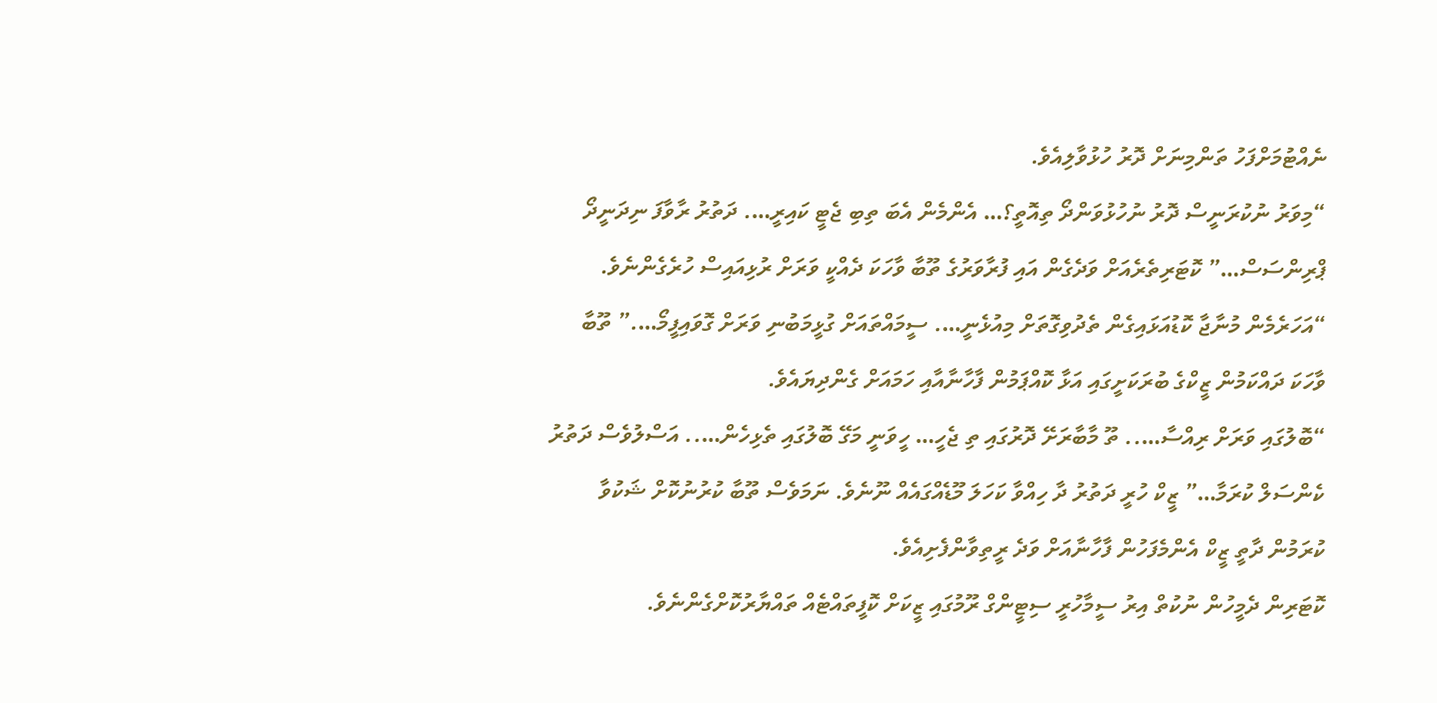ނެއްޓުމަށްފަހު ތަންމިނަށް ދޮރު ހުޅުވާލިއެވެ.
“މިވަރު ނުކުރަނީސް ދޮރު ނުހުޅުވަންދޯ ތިއޮތީ؟… އެންމެން އެބަ ތިބި ޖެޓީ ކައިރީ…. ދަތުރު ރާވާފަ ނިދަނީދޯ ޕްރިންސަސް…” ކޮޓަރިތެރެއަށް ވަދެގެން އައި ފުރާވަރުގެ ތޫބާ ވާހަކަ ދެއްކީ ވަރަށް ރުޅިއައިސް ހުރެގެންނެވެ. “އަހަރެމެން މުނާޖާ ކޮޑުއަޅައިގެން ތެދުވިގޮތަށް މިއުޅެނީ…. ސީމައްތައަށް ގުޅީމަބުނި ވަރަށް ގޮވައިފީމޯ….” ތޫބާ ވާހަކަ ދައްކަމުން ޒީކްގެ ބުރަކަށީގައި އަޅާ ކޮއްޕަމުން ފާހާނާއާއި ހަމައަށް ގެންދިޔައެވެ.
“ބޮލުގައި ވަރަށް ރިއްސާ….. ތޫ މާބާރަށޭ ދޮރުގައި ތި ޖެހީ… ހީވަނީ މަގޭ ބޮލުގައި ތެޅިހެން….. އަސްލުވެސް ދަތުރު ކެންސަލް ކުރަމާ…” ޒީކް ހުރީ ދަތުރު ދާ ހިއްވާ ކަހަލަ މޫޑެއްގައެއް ނޫނެވެ. ނަމަވެސް ތޫބާ ކުރުނުކޮށް ޝަކުވާ ކުރަމުން ދާތީ ޒީކް އެންމެފަހުން ފާހާނާއަށް ވަދެ ރީތިވާންފެށިއެވެ.
ކޮޓަރިން ދެމީހުން ނުކުތް އިރު ސީމާހުރީ ސިޓީންގް ރޫމުގައި ޒީކަށް ކޮފީތައްޓެއް ތައްޔާރުކޮށްގެންނެވެ.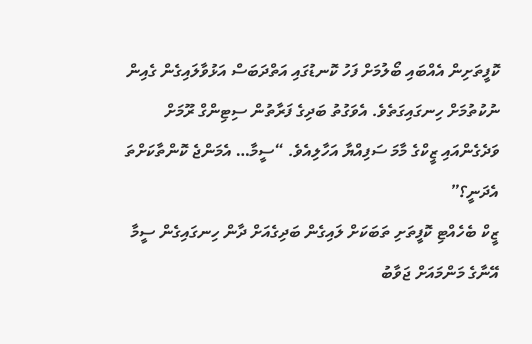ކޮފީތަށިން އެއްބައި ބޯލުމަށް ފަހު ކޮނޑުގައި އަތްދަބަސް އަޅުވާލައިގެން ގެއިން ނުކުތުމަށް ހިނގައިގަތެވެ. އެވަގުތު ބަދިގެ ފަރާތުން ސިޓިންގް ރޫމަށް ވަދެގެންއައި ޒީކްގެ މާމަ ސަފިއްޔާ އަހާލިއެވެ. “ސީމާ… އެމަންޖެ ކޮންތާކަށްތަ އެދަނީ؟”
ޒީކް ބެހެއްޓި ކޮފީތަށި ތަބަކަށް ލައިގެން ބަދިގެއަށް ދާން ހިނގައިގެން ސީމާ އޭނާގެ މަންމައަށް ޖަވާބު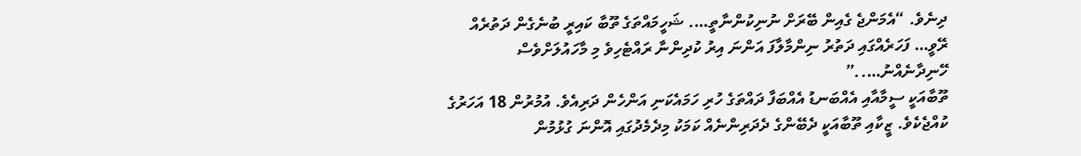ދިނެވެ. “އެމަންޖެ ގެއިން ބޭރަށް ނުނިކުންނާތީ…. ޝަހީމައްތަގެ ތޫބާ ކައިރީ ބުނެގެން ދަތުރެއް ރޭވީ… ފަހަރެއްގައި ދަތުރު ނިންމާލާފަ އަންނަ އިރު ކުދިންނާ ރައްޓެހިވެ މި މާހައުލަށްވެސް ހޭނިދާނެއްނު…..”
ތޫބާއަކީ ސީމާއާއި އެއްބަނޑު އެއްބަފާ ދައްތަގެ ހުރި ހަމައެކަނި އަންހެން ދަރިއެވެ. އުމުރުން 18 އަހަރުގެ ކުއްޖެކެވެ. ޒީކާއި ތޫބާއަކީ ދެބޭންގެ ދެދަރިންނެއް ކަމަކު މިދެމެދުގައި އޮންނަ ގުޅުމުން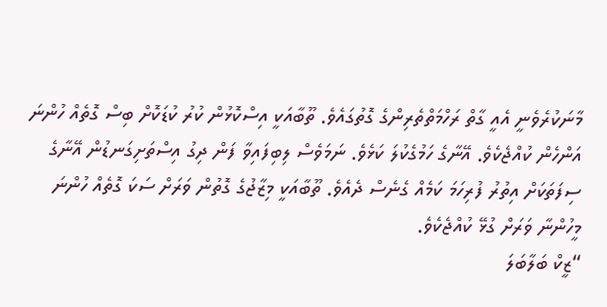މާނަކުރެވެނީ އެއީ ގާތް ރަހްމަތްތެރިންގެ ގޮތުގައެވެ. ތޫބާއަކީ އިސްކޮޅުން ކުރު ކުޑަކޮށް ބިސް ގޮތެއް ހުންނަ އަންހެން ކުއްޖެކެވެ. އޭނާގެ ހަމުގެކުލަ ކަޅެވެ. ނަމަވެސް ލިބިފައިވާ ފަން ދިގު އިސްތަށިގަނޑުން އޭނާގެ ސިފަތަކަށް އިތުރު ފުރިހަމަ ކަމެއް ގެނެސް ދެއެވެ. ތޫބާއަކީ މިޒާޖުގެ ގޮތުން ވަރަށް ސަކަ ގޮތެއް ހުންނަ މީހުންނާ ވަރަށް ގުޅޭ ކުއްޖެކެވެ.
“ޒީކް ބަލާބަލަ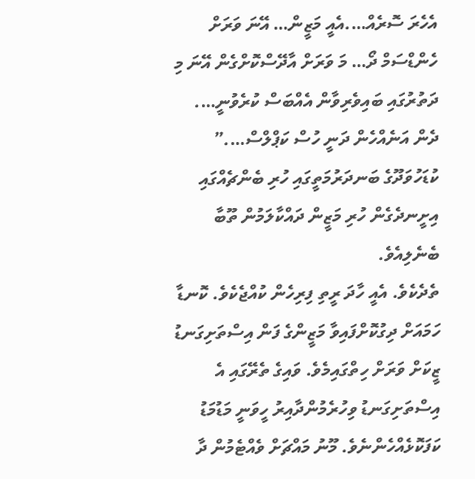އެހެރަ ސޮރެއް….އެއީ މަޒީން… އޭނަ ވަރަށް ހެންޑްސަމް ދޯ… މަ ވަރަށް އާދޭސްކޮށްގެން އޭނަ މި ދަތުރުގައި ބައިވެރިވާން އެއްބަސް ކުރެވުނީ…. ދެން އަނެއްހެން ދަނީ ހުސް ކަޕްލްސް….” ކުޑަހުވަދޫގެ ބަނދަރުމަތީގައި ހުރި ބެންޗެއްގައި އިށީނދެގެން ހުރި މަޒީން ދައްކާލަމުން ތޫބާ ބެނެލިއެވެ.
ތެދެކެވެ. އެއީ ހާދަ ރީތި ފިރިހެން ކުއްޖެކެވެ. ކޮނޑާ ހަމައަށް ދިގުކޮށްފައިވާ މަޒީންގެ ފަން އިސްތަށިގަނޑު ޒީކަށް ވަރަށް ހިތްގައިމެވެ. ވައިގެ ތެރޭގައި އެ އިސްތަށިގަނޑު ވިހުރެމުންދާއިރު ހީވަނީ މަޑުމަޑު ކަފަކޮޅެއްހެންނެވެ. މޫނު މައްޗަށް ވެއްޓެމުން ދާ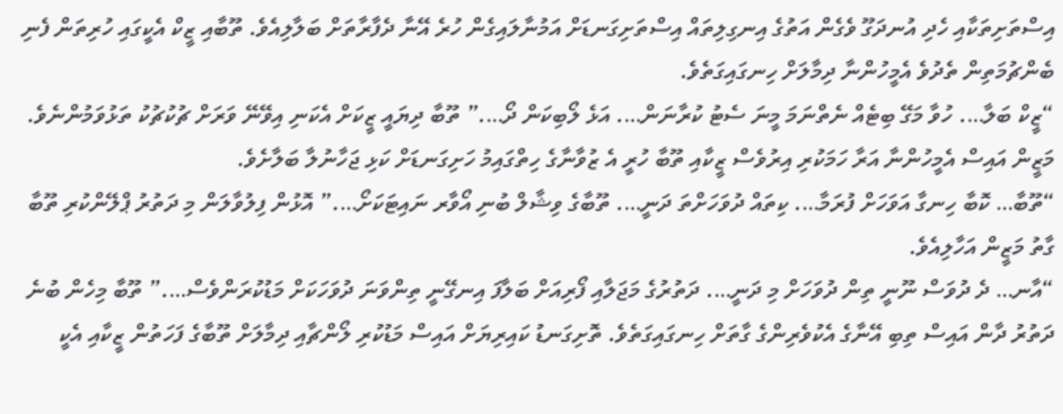އިސްތަށިތަކާއި ހެދި އުނދަގޫ ވެގެން އަތުގެ އިނގިލިތައް އިސްތަށިގަނޑަށް އަމުނާލައިގެން ހުރެ އޭނާ ދެފާރާތަށް ބަލާލިއެވެ. ތޫބާއި ޒީކް އެކީގައި ހުރިތަން ފެނި ބެންޗުމަތިން ތެދުވެ އެމީހުންނާ ދިމާލަށް ހިނގައިގަތެވެ.
“ޒީކް ބަލާ…. ހުވާ މަގޭ ބިޓެއް ނެތްނަމަ މީނަ ސެޓު ކުރާނަން…. އަޅެ ލޯބިކަން ދޯ….” ތޫބާ ދިޔައީ ޒީކަށް އެކަނި އިވޭނޭ ވަރަށް ޗުކުޗުކު ތަޅުވަމުންނެވެ. މަޒީން އައިސް އެމީހުންނާ އަރާ ހަމަކުރި އިރުވެސް ޒީކާއި ތޫބާ ހުރީ އެ ޒުވާނާގެ ހިތްގައިމު ހަށިގަނޑަށް ކަޅި ޖަހާނުލާ ބަލާށެވެ.
“ތޫބާ… ކޮބާ ހިނގާ އަވަހަށް ފުރަމާ…. ކިތައް ދުވަހަށްތަ ދަނީ…. ތޫބާގެ ވިޝާލް ބުނި އޯވާރ ނައިޓަކަށޯ….” އޮޅުން ފިލުވާލަން މި ދަތުރު ޕްލޭންކުރި ތޫބާ ގާތު މަޒީން އަހާލިއެވެ.
“އާނ… ދެ ދުވަސް ނޫނީ ތިން ދުވަހަށް މި ދަނީ…. ދަތުރުގެ މަޖަލާއި ފޯރިއަށް ބަލާފަ އިނގޭނީ ތިންވަނަ ދުވަހަކަށް މަޑުކުރަންވެސް….” ތޫބާ މިހެން ބުނެ ދަތުރު ދާން އައިސް ތިބި އޭނާގެ އެކުވެރިންގެ ގާތަށް ހިނގައިގަތެވެ. ތޮށިގަނޑު ކައިރިޔަށް އައިސް މަޑުކުރި ލޯންޗާއި ދިމާލަށް ތޫބާގެ ފަހަތުން ޒީކާއި އެކީ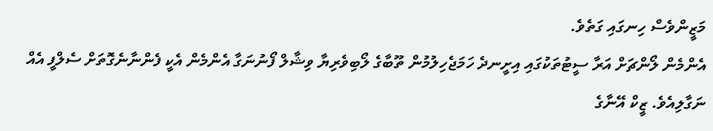މަޒީންވެސް ހިނގައި ގަތެވެ.
އެންމެން ލޯންޗަށް އަރާ ސީޓުތަކުގައި އިށީނދެ ހަމަޖެހިލުމުން ތޫބާގެ ލޯބިވެރިޔާ ވިޝާލް ފޯނުނަގާ އެންމެން އެކީ ފެންނާނެގޮތަށް ސެލްފީ އެއް ނަގާލިއެވެ. ޒީކް އޭނާގެ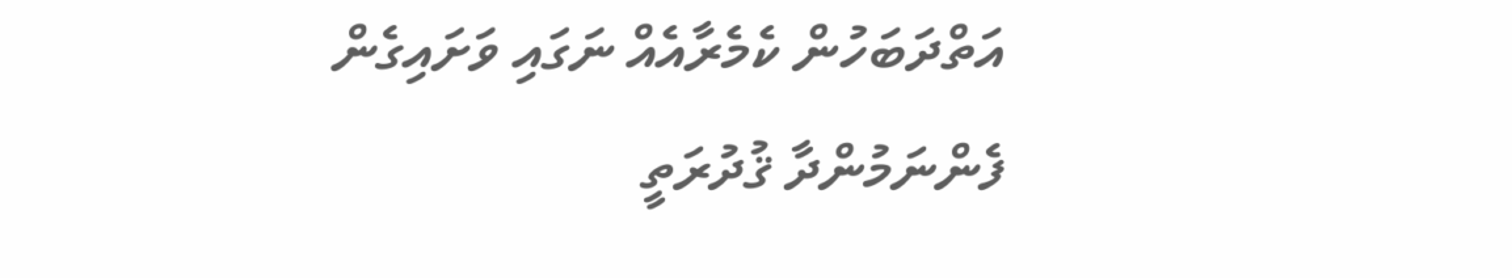އަތްދަބަހުން ކެމެރާއެއް ނަގައި ވަށައިގެން ފެންނަމުންދާ ޤުދުރަތީ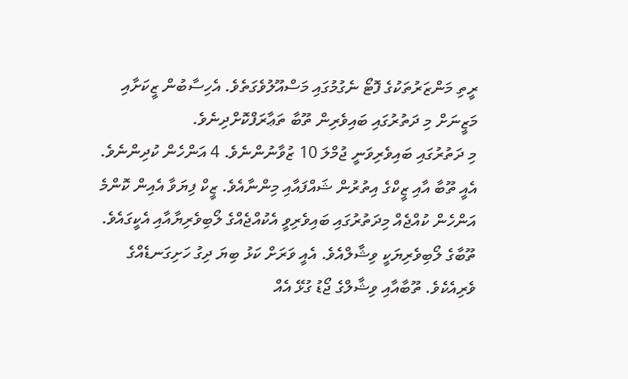ރީތި މަންޒަރުތަކުގެ ފޮޓޯ ނެގުމުގައި މަސްއޫލުވެގަތެވެ. އެހިސާބުން ޒީކަށާއި މަޒީނަށް މި ދަތުރުގައި ބައިވެރިން ތޫބާ ތަޢާރަފްކޮށްދިނެވެ.
މި ދަތުރުގައި ބައިވެރިވަނީ ޖުމްލަ 10 ޒުވާނުންނެވެ. 4 އަންހެން ކުދިންނެވެ. އެއީ ތޫބާ އާއި ޒީކްގެ އިތުރުން ޝައްފައާއި މިންނާއެވެ. ޒީކް ފިޔަވާ އެއިން ކޮންމެ އަންހެން ކުއްޖެއް މިދަތުރުގައި ބައިވެރިވީ އެކުއްޖެއްގެ ލޯބިވެރިޔާއާއި އެކީގައެވެ.
ތޫބާގެ ލޯބިވެރިޔަކީ ވިޝާލްއެވެ. އެއީ ވަރަށް ކަޅު ބިޔަ ދިގު ހަށިގަނޑެއްގެ ވެރިއެކެވެ. ތޫބާއާއި ވިޝާލްގެ ޖޯޑު ގުޅޭ އެއް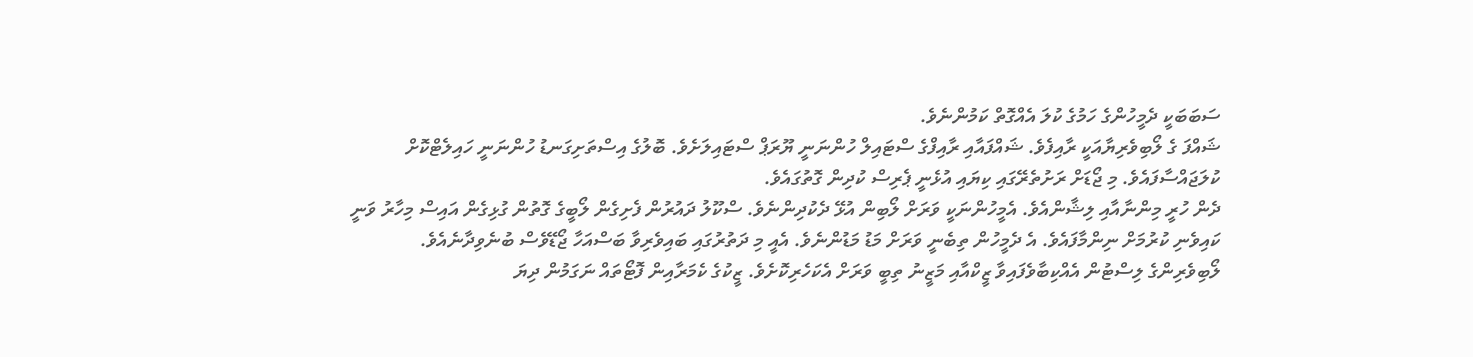ސަބަބަކީ ދެމީހުންގެ ހަމުގެ ކުލަ އެއްގޮތް ކަމުންނެވެ.
ޝައްފަ ގެ ލޯބިވެރިޔާއަކީ ރާއިފެވެ. ޝައްފައާއި ރާއިފްގެ ސްޓައިލް ހުންނަނީ ޔޫރަޕް ސްޓައިލަށެވެ. ބޮލުގެ އިސްތަށިގަނޑު ހުންނަނީ ހައިލެޓްކޮށް ކުލަޖައްސާފައެވެ. މި ޖޯޑަށް ރަށުތެރޭގައި ކިޔައި އުޅެނީ ޕެރިސް ކުދިން ގޮތުގައެވެ.
ދެން ހުރީ މިންނާއާއި ލިޝާންއެވެ. އެމީހުންނަކީ ވަރަށް ލޯބިން އުޅޭ ދެކުދިންނެވެ. ސްކޫލު ދައުރުން ފެށިގެން ލޯބީގެ ގޮތުން ގުޅިގެން އައިސް މިހާރު ވަނީ ކައިވެނި ކުރުމަށް ނިންމާފައެވެ. އެ ދެމީހުން ތިބެނީ ވަރަށް މަޑު މަޑުންނެވެ. އެއީ މި ދަތުރުގައި ބައިވެރިވާ ބަސްއަހާ ޖޯޑޭވެސް ބުނެވިދާނެއެވެ.
ލޯބިވެރިންގެ ލިސްޓުން އެއްކިބާވެފައިވާ ޒީކްއާއި މަޒީނު ތިބީ ވަރަށް އެކަހެރިކޮށެވެ. ޒީކުގެ ކެމަރާއިން ފޮޓޯތައް ނަގަމުން ދިޔަ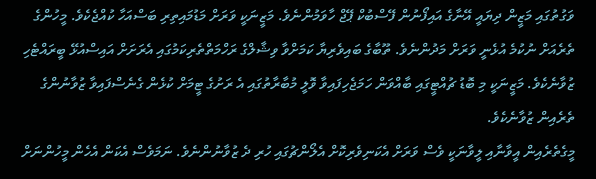ވަގުތުގައި މަޒީން ދިޔައީ އޭނާގެ އައިފޯނުން ފޭސްބުކް ޕޭޖް ހާވަމުންނެވެ. މަޒީނަކީ ވަރަށް މަޑުމައިތިރި ބަސްއަހާ ކުއްޖެކެވެ. މީހުންގެ ތެރެއަށް ނުކުމެ އުޅެނީ ވަރަށް މަދުންނެވެ. ތޫބާގެ ބައިވެރިޔާ ކަމަށްވާ ވިޝާލްގެ ރަހްމަތްތެރިކަމުގައި އެރަށަށް އައިސްއުޅޭ ބީރައްޓެހި ޒުވާނެކެވެ. މަޒީނަކީ މި ބޮޑު ޗުއްޓީގައި ބާއްވަން ހަމަޖެހިފައިވާ ވޮލީ މުބާރާތުގައި އެ ރަށުގެ ޓީމަށް ކުޅެން ގެނެސްފައިވާ ޒުވާނުންގެ ތެރެއިން ޒުވާނެކެވެ.
މީގެތެރެއިން އީވާނާއި ލީވާނަކީ ވެސް ވަރަށް އެކަނިވެރިކޮށް އެލޯންޗުގައި ހުރި ދެ ޒުވާނުންނެވެ. ނަމަވެސް އެކަން އެހެން މީހުންނަށް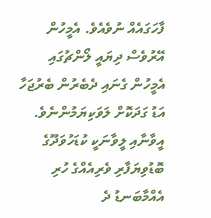ފާހަގައެއް ނުވެއެވެ. އެމީހުން އޭރުވެސް ދިޔައީ ލޯންޗުގައި އެމީހުން ގެނައި ދެބެރުން ބެރުޖަހާ އަޑު ގަދަކޮށް ލަވަކިޔަމުންނެވެ. އީވާނާއި ލީވާނަކީ ކުޑަހުވަދޫގެ ބޮޑުވިޔަފާރި ވެރިއެއްގެ ހުރި އެއްމާބަނޑު ދެ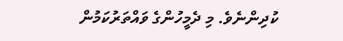ކުދިންނެވެ. މި ދެމީހުންގެ ވައްތަރުކަމުން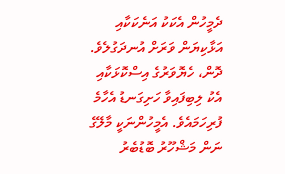ދެމީހުން އެކަކު އަނެކަކާއި އަޅާކިޔަން ވަރަށް އުނދަގުލެވެ. ދޮން، ހެޔޮވަރުގެ އިސްކޮޅަކާއި އެކު ލިބިފައިވާ ހަށިގަނޑު އެހާމެ ފުރިހަމައެވެ. އެމީހުންނަކީ މާލޭގެ ނަން މަޝްހޫރު ބޮޑުބެރު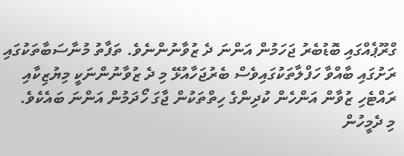ގްރޫޕެއްގައި ބޮޑުބެރު ޖަހަމުން އަންނަ ދެ ޒުވާނުންނެވެ. ތަފާތު މުނާސަބާތަކުގައި ރަށުގައި ބާއްވާ ހަފްލާތަކުގައިވެސް ބެރުޖަހާއުޅޭ މި ދެ ޒުވާނުންނަކީ މިޔުޒިކާއި ރައްޓެހި ޒުވާން އަންހެން ކުދިންގެ ހިތްތަކުން ޖާގަ ހޯދަމުން އަންނަ ބައެކެވެ.
މި ދެމީހުން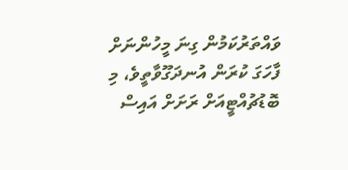ވައްތަރުކަމުން ގިނަ މީހުންނަށް ފާހަގަ ކުރަން އުނދަގޫވާތީވެ، މި ބޮޑުޗުއްޓީއަށް ރަށަށް އައިސް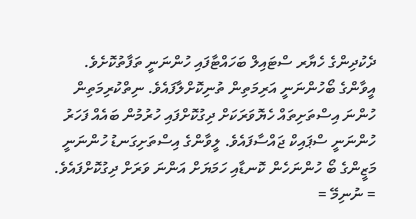ދެކުދިންގެ ހެޔާރ ސްޓައިލް ބަހައްޓާފައި ހުންނަނީ ތަފާތުކޮށެވެ. އީވާންގެ ބޯހުންނަނީ އަރިމަތިން ތުނިކޮށްލާފައެވެ. ނިތްކުރިމަތިން ހުންނަ އިސްތަށިތައް ހެޔޮވަރަކަށް ދިގުކޮށްފައި ހުރުމުން ބައެއް ފަހަރު ހުންނަނީ ސްޕައިކް ޖައްސާފައެވެ. ލީވާންގެ އިސްތަށިގަނޑު ހުންނަނީ މަޒީންގެ ބޯ ހުންނަހެން ކޮނޑާއި ހަމަޔަށް އަންނަ ވަރަށް ދިގުކޮށްފައެވެ.
= ނުނިމޭ =